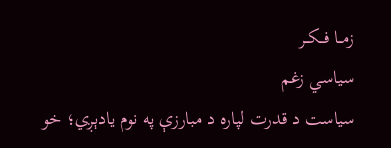زمــا فــکــر
سياسي زغم
سياست د قدرت لپاره د مبارزې په نوم يادېږي؛ خو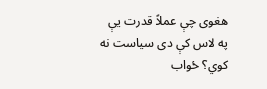هغوی چې عملاً قدرت یې په لاس کې دی سياست نه کوي؟ ځواب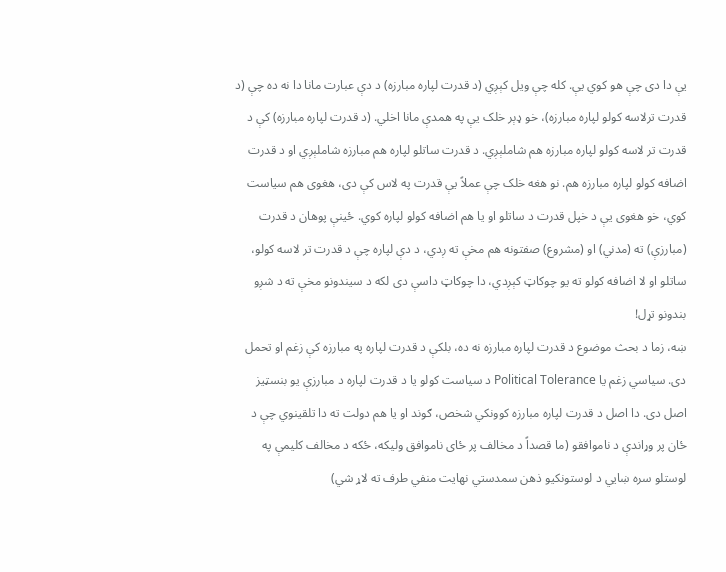یې دا دی چې هو کوي یې. کله چې ويل کېږي (د قدرت لپاره مبارزه) د دې عبارت مانا دا نه ده چې (د قدرت ترلاسه کولو لپاره مبارزه)، خو ډېر خلک یې په همدې مانا اخلي. (د قدرت لپاره مبارزه) کې د قدرت تر لاسه کولو لپاره مبارزه هم شاملېږي. د قدرت ساتلو لپاره هم مبارزه شاملېږي او د قدرت اضافه کولو لپاره مبارزه هم. نو هغه خلک چې عملاً یې قدرت په لاس کې دی، هغوی هم سياست کوي، خو هغوی یې د خپل قدرت د ساتلو او يا هم اضافه کولو لپاره کوي. ځينې پوهان د قدرت (مبارزې) ته (مدني) او (مشروع) صفتونه هم مخې ته ږدي، د دې لپاره چې د قدرت تر لاسه کولو، ساتلو او لا اضافه کولو ته يو چوکاټ کېږدي، دا چوکاټ داسې دی لکه د سیندونو مخې ته د شږو بندونو تړل!
ښه، زما د بحث موضوع د قدرت لپاره مبارزه نه ده، بلکې د قدرت لپاره په مبارزه کې زغم او تحمل دی. سياسي زغم يا Political Tolerance د سياست کولو يا د قدرت لپاره د مبارزې یو بنسټيز اصل دی. دا اصل د قدرت لپاره مبارزه کوونکي شخص، ګوند او يا هم دولت ته دا تلقينوي چې د ځان پر وړاندې د ناموافقو (ما قصداً د مخالف پر ځای ناموافق وليکه، ځکه د مخالف کليمې په لوستلو سره ښايي د لوستونکيو ذهن سمدستي نهايت منفي طرف ته لاړ شي)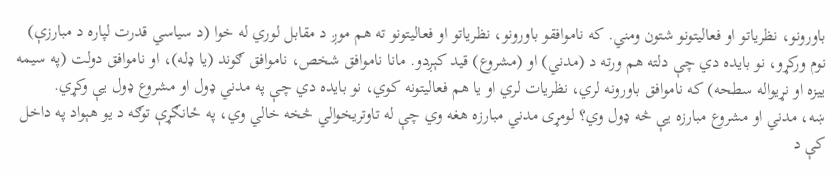باورونو، نظریاتو او فعاليتونو شتون ومني. که ناموافقو باورونو، نظرياتو او فعاليتونو ته هم موږ د مقابل لوري له خوا (د سياسي قدرت لپاره د مبارزې) نوم ورکړو، نو بايده دي چې دلته هم ورته د (مدني) او (مشروع) قيد کېږدو. مانا ناموافق شخص، ناموافق ګوند (يا ډله)، او ناموافق دولت (په سيمه ییزه او نړيواله سطحه) که ناموافق باورونه لري، نظريات لري او يا هم فعاليتونه کوي، نو بايده دي چې په مدني ډول او مشروع ډول یې وکړي.
ښه، مدني او مشروع مبارزه یې څه ډول وي؟ لومړی مدني مبارزه هغه وي چې له تاوتريخوالي څخه خالي وي، په ځانګړې توګه د يو هېواد په داخل کې د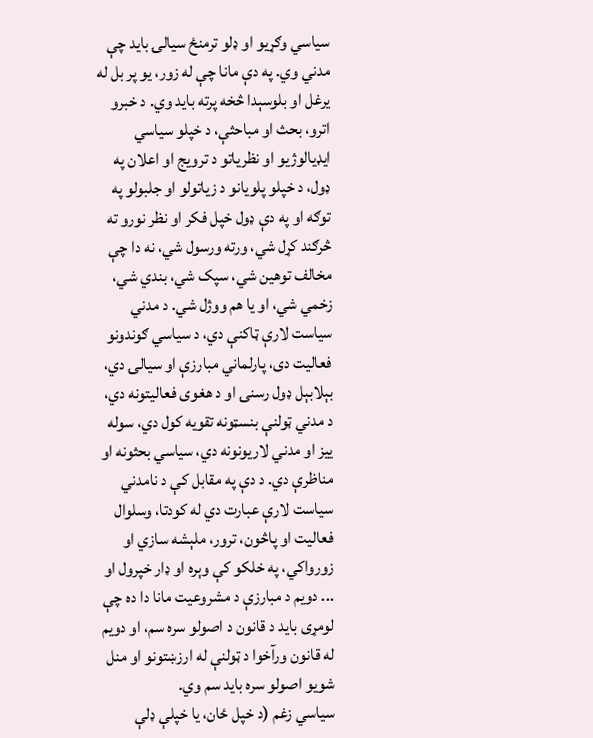سياسي وګړيو او ډلو ترمنځ سيالۍ بايد چې مدني وي. په دې مانا چې له زور، يو پر بل له يرغل او بلوسېدا څخه پرته بايد وي. د خبرو اترو، بحث او مباحثې، د خپلو سياسي ايډيالوژيو او نظرياتو د ترويج او اعلان په ډول، د خپلو پلويانو د زياتولو او جلبولو په توګه او په دې ډول خپل فکر او نظر نورو ته څرګند کړل شي، ورته ورسول شي، نه دا چې مخالف توهين شي، سپک شي، بندي شي، زخمي شي، او يا هم ووژل شي. د مدني سياست لارې ټاکنې دي، د سياسي ګوندونو فعاليت دی، پارلماني مبارزې او سيالۍ دي، بېلابېل ډول رسنۍ او د هغوی فعاليتونه دي، د مدني ټولنې بنسټونه تقويه کول دي، سوله يیز او مدني لاريونونه دي، سياسي بحثونه او مناظرې دي. د دې په مقابل کې د نامدني سياست لارې عبارت دي له کودتا، وسلوال فعاليت او پاڅون، ترور، ملېشه سازي او زورواکي، په خلکو کې وېره او ډار خپرول او ... دويم د مبارزې د مشروعيت مانا دا ده چې لومړی باید د قانون د اصولو سره سم، او دويم له قانون ورآخوا د ټولنې له ارزښتونو او منل شويو اصولو سره باید سم وي.
سياسي زغم (د خپل ځان، يا خپلې ډلې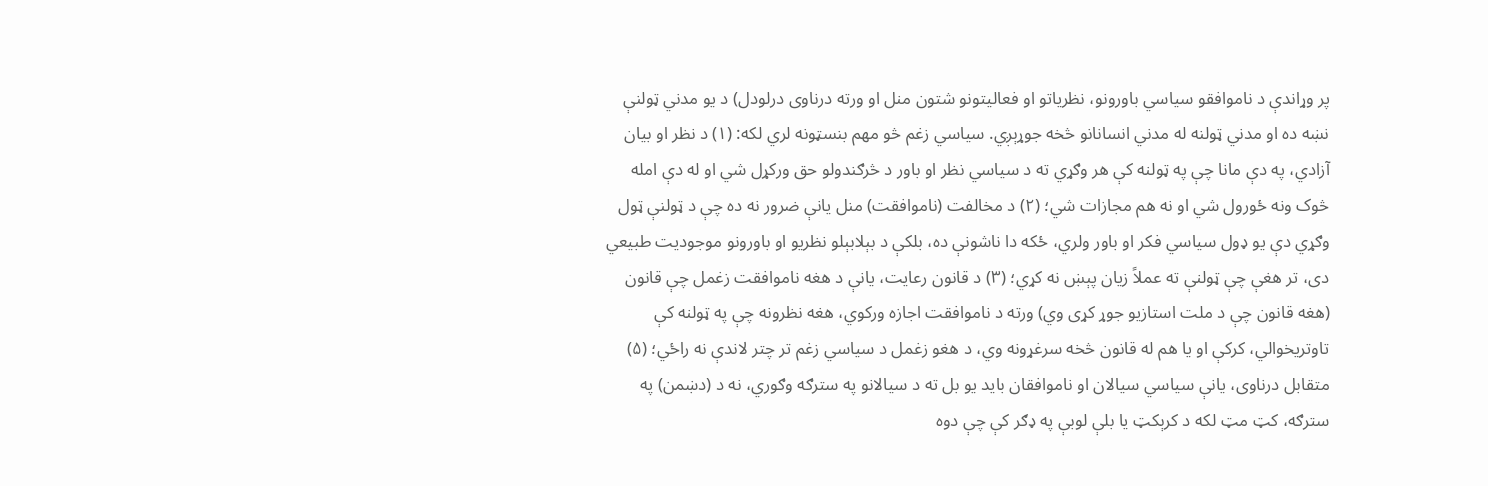پر وړاندې د ناموافقو سياسي باورونو، نظریاتو او فعالیتونو شتون منل او ورته درناوی درلودل) د يو مدني ټولنې نښه ده او مدني ټولنه له مدني انسانانو څخه جوړېږي. سياسي زغم څو مهم بنسټونه لري لکه: (۱) د نظر او بيان آزادي، په دې مانا چې په ټولنه کې هر وګړي ته د سياسي نظر او باور د څرګندولو حق ورکړل شي او له دې امله څوک ونه ځورول شي او نه هم مجازات شي؛ (۲) د مخالفت (ناموافقت) منل يانې ضرور نه ده چې د ټولنې ټول وګړي دې يو ډول سياسي فکر او باور ولري، ځکه دا ناشونې ده، بلکې د بېلابېلو نظريو او باورونو موجوديت طبيعي دی، تر هغې چې ټولنې ته عملاً زيان پېښ نه کړي؛ (۳) د قانون رعايت، یانې د هغه ناموافقت زغمل چې قانون (هغه قانون چې د ملت استازيو جوړ کړی وي) ورته د ناموافقت اجازه ورکوي، هغه نظرونه چې په ټولنه کې تاوتريخوالي، کرکې او يا هم له قانون څخه سرغړونه وي، د هغو زغمل د سياسي زغم تر چتر لاندې نه راځي؛ (۵) متقابل درناوی، یانې سياسي سيالان او ناموافقان بايد يو بل ته د سيالانو په سترګه وګوري، نه د (دښمن) په سترګه، کټ مټ لکه د کرېکټ يا بلې لوبې په ډګر کې چې دوه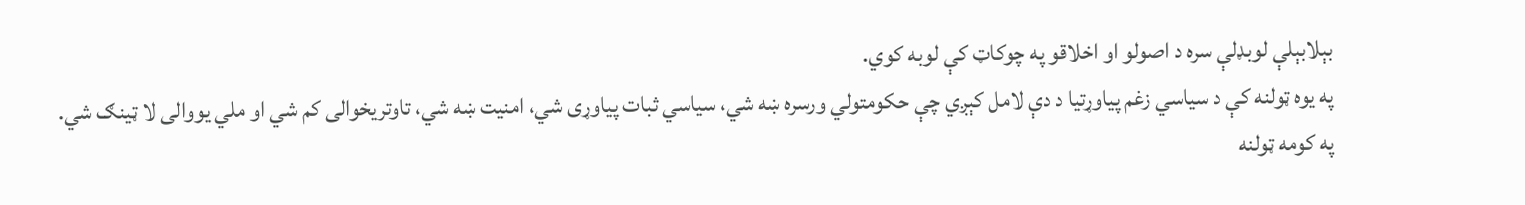بېلابېلې لوبډلې سره د اصولو او اخلاقو په چوکاټ کې لوبه کوي.
په يوه ټولنه کې د سياسي زغم پیاوړتيا د دې لامل کېږي چې حکومتولي ورسره ښه شي، سياسي ثبات پیاوړی شي، امنيت ښه شي، تاوتریخوالی کم شي او ملي يووالی لا ټينګ شي. په کومه ټولنه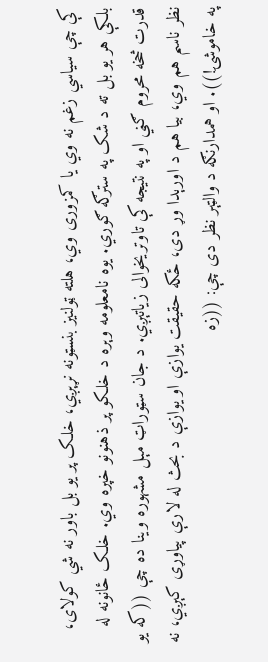کې چې سياسي زغم نه وي يا کمزوری وي، هلته ټولنيز بنسټونه نړېږي، خلک پر يو بل باور نه شي کولای، بلکې هر يو بل ته د شک په سترګه ګوري. يوه نامعلومه وېره د خلکو پر ذهنونو خپره وي. خلک ځانونه له قدرت څخه محروم ګڼي او په نتيجه کې تاوتريخوالی زياتېږي. د جان سټوراټ مېل مشهوره وينا ده چې ((که يو نظر ناسم هم وي، بيا هم د اورېدا وړ دی، ځکه حقيقت يوازې او يوازې د بحث له لارې پياوړی کېږي، نه په خاموشۍ!)). او همدارنګه د والټېر نظر دی چې: ((زه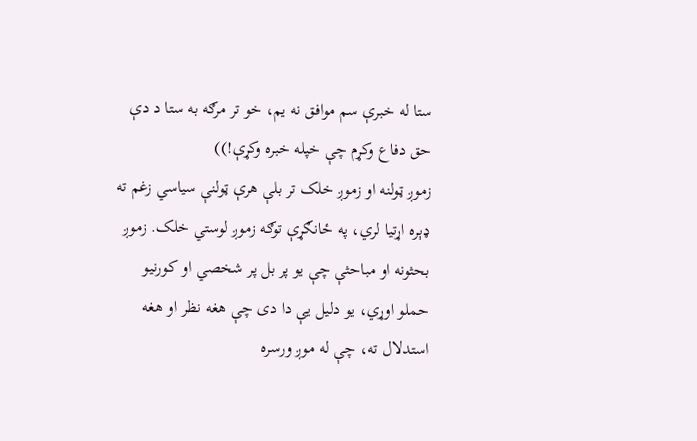ستا له خبرې سم موافق نه يم، خو تر مرګه به ستا د دې حق دفاع وکړم چې خپله خبره وکړې!))
زموږ ټولنه او زموږ خلک تر بلې هرې ټولنې سياسي زغم ته ډېره اړتیا لري، په ځانګړې توګه زموږ لوستي خلک. زموږ بحثونه او مباحثې چې يو پر بل پر شخصي او کورنيو حملو اوړي، يو دليل یې دا دی چې هغه نظر او هغه استدلال ته، چې له موږ ورسره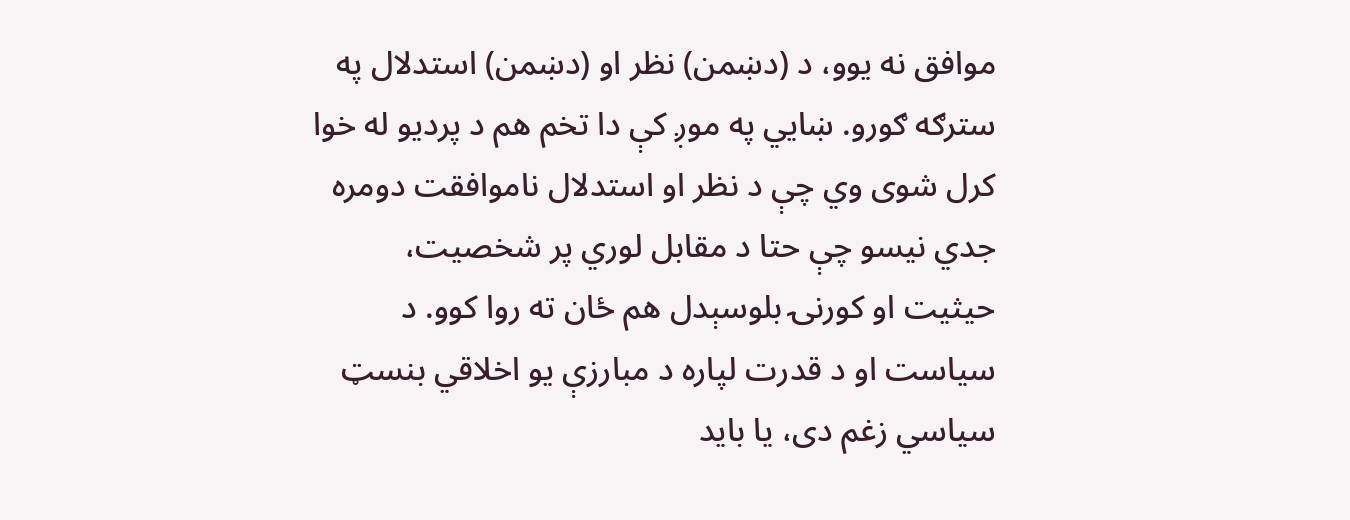موافق نه يوو، د (دښمن) نظر او (دښمن) استدلال په سترګه ګورو. ښايي په موږ کې دا تخم هم د پرديو له خوا کرل شوی وي چې د نظر او استدلال ناموافقت دومره جدي نيسو چې حتا د مقابل لوري پر شخصيت، حيثيت او کورنۍ بلوسېدل هم ځان ته روا کوو. د سياست او د قدرت لپاره د مبارزې يو اخلاقي بنسټ سياسي زغم دی، يا باید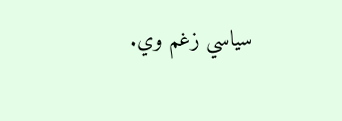سياسي زغم وي.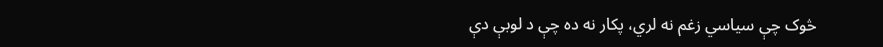څوک چې سياسي زغم نه لري، پکار نه ده چې د لوبې دې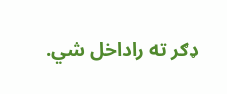ډګر ته راداخل شي.